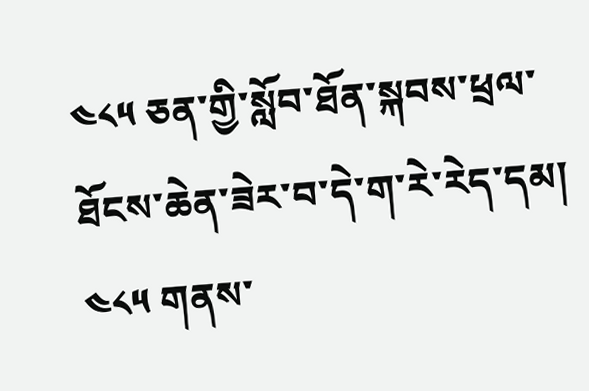༤༨༥ ཅན་གྱི་སློབ་ཐོན་སྐབས་ཕྲལ་ཐོངས་ཆེན་ཟེར་བ་དེ་ག་རེ་རེད་དམ།
༤༨༥ གནས་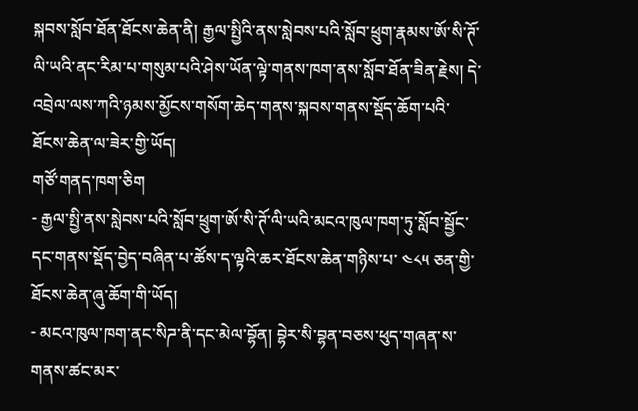སྐབས་སློབ་ཐོན་ཐོངས་ཆེན་ནི། རྒྱལ་སྤྱིའི་ནས་སླེབས་པའི་སློབ་ཕྲུག་རྣམས་ཨོ་སི་ཊོ་ལི་ཡའི་ནང་རིམ་པ་གསུམ་པའི་ཤེས་ཡོན་ལྟེ་གནས་ཁག་ནས་སློབ་ཐོན་ཟིན་རྗེས། དེ་འབྲེལ་ལས་ཀའི་ཉམས་མྱོངས་གསོག་ཆེད་གནས་སྐབས་གནས་སྡོད་ཆོག་པའི་ཐོངས་ཆེན་ལ་ཟེར་གྱི་ཡོད།
གཙོ་གནད་ཁག་ཅིག
- རྒྱལ་སྤྱི་ནས་སླེབས་པའི་སློབ་ཕྲུག་ཨོ་སི་ཊོ་ལི་ཡའི་མངའ་ཁུལ་ཁག་ཏུ་སློབ་སྦྱོང་དང་གནས་སྡོད་བྱེད་བཞིན་པ་ཚོས་ད་ལྟའི་ཆར་ཐོངས་ཆེན་གཉིས་པ་ ༤༨༥ ཅན་གྱི་ཐོངས་ཆེན་ཞུ་ཆོག་གི་ཡོད།
- མངའ་ཁུལ་ཁག་ནང་སིཌ་ནི་དང་མེལ་བྷོན། བྷེར་སི་བྷན་བཅས་ཕུད་གཞན་ས་གནས་ཚང་མར་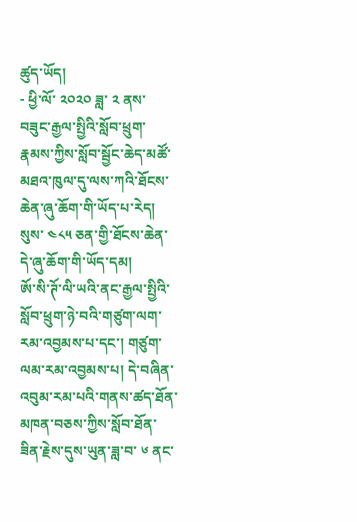ཚུད་ཡོད།
- ཕྱི་ལོ་ ༢༠༢༠ ཟླ་ ༢ ནས་བཟུང་རྒྱལ་སྤྱིའི་སློབ་ཕྲུག་རྣམས་ཀྱིས་སློབ་སྦྱོང་ཆེད་མཚོ་མཐའ་ཁུལ་དུ་ལས་ཀའི་ཐོངས་ཆེན་ཞུ་ཆོག་གི་ཡོད་པ་རེད།
སུས་ ༤༨༥ ཅན་གྱི་ཐོངས་ཆེན་དེ་ཞུ་ཆོག་གི་ཡོད་དམ།
ཨོ་སི་ཊོ་ལི་ཡའི་ནང་རྒྱལ་སྤྱིའི་སློབ་ཕྲུག་ཉེ་བའི་གཙུག་ལག་རམ་འབྱམས་པ་དང་། གཙུག་ལམ་རམ་འབྱམས་པ། དེ་བཞིན་འབུམ་རམ་པའི་གནས་ཚད་ཐོན་མཁན་བཅས་ཀྱིས་སློབ་ཐོན་ཟིན་རྗེས་དུས་ཡུན་ཟླ་བ་ ༦ ནང་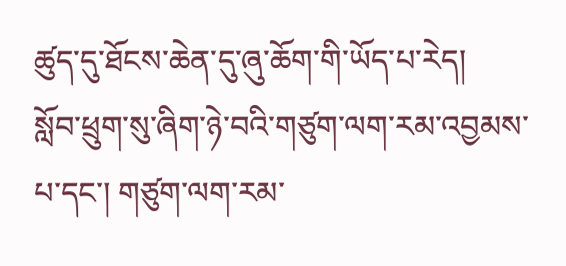ཚུད་དུ་ཐོངས་ཆེན་དུ་ཞུ་ཆོག་གི་ཡོད་པ་རེད།
སློབ་ཕྲུག་སུ་ཞིག་ཉེ་བའི་གཙུག་ལག་རམ་འབྱམས་པ་དང་། གཙུག་ལག་རམ་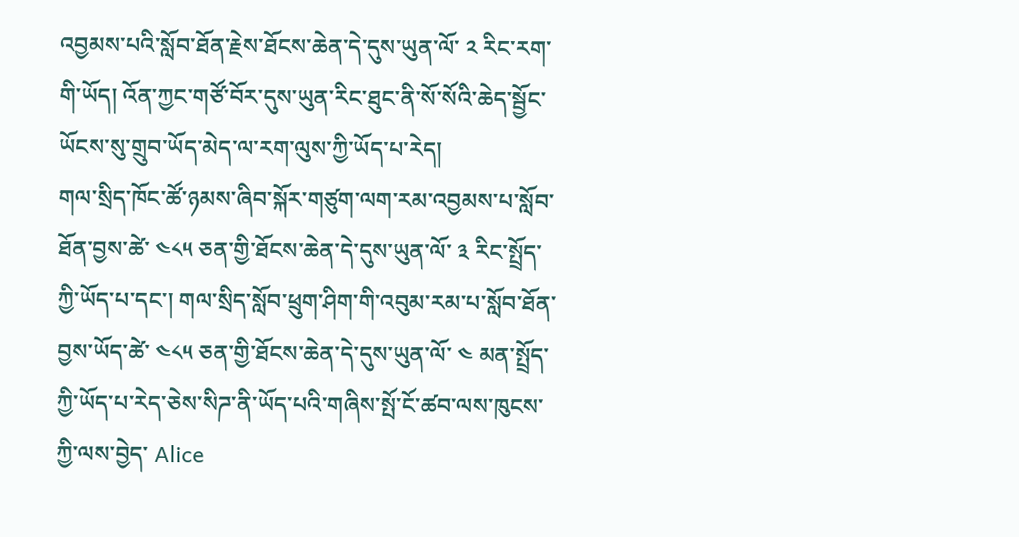འབྱམས་པའི་སློབ་ཐོན་རྗེས་ཐོངས་ཆེན་དེ་དུས་ཡུན་ལོ་ ༢ རིང་རག་གི་ཡོད། འོན་ཀྱང་གཙོ་བོར་དུས་ཡུན་རིང་ཐུང་ནི་སོ་སོའི་ཆེད་སྦྱོང་ཡོངས་སུ་གྲུབ་ཡོད་མེད་ལ་རག་ལུས་ཀྱི་ཡོད་པ་རེད།
གལ་སྲིད་ཁོང་ཚོ་ཉམས་ཞིབ་སྐོར་གཙུག་ལག་རམ་འབྱམས་པ་སློབ་ཐོན་བྱས་ཚེ་ ༤༨༥ ཅན་གྱི་ཐོངས་ཆེན་དེ་དུས་ཡུན་ལོ་ ༣ རིང་སྤྲོད་ཀྱི་ཡོད་པ་དང་། གལ་སྲིད་སློབ་ཕྲུག་ཤིག་གི་འབུམ་རམ་པ་སློབ་ཐོན་བྱས་ཡོད་ཚེ་ ༤༨༥ ཅན་གྱི་ཐོངས་ཆེན་དེ་དུས་ཡུན་ལོ་ ༤ མན་སྤྲོད་ཀྱི་ཡོད་པ་རེད་ཅེས་སིཌ་ནི་ཡོད་པའི་གཞིས་སྤོ་ངོ་ཚབ་ལས་ཁུངས་ཀྱི་ལས་བྱེད་ Alice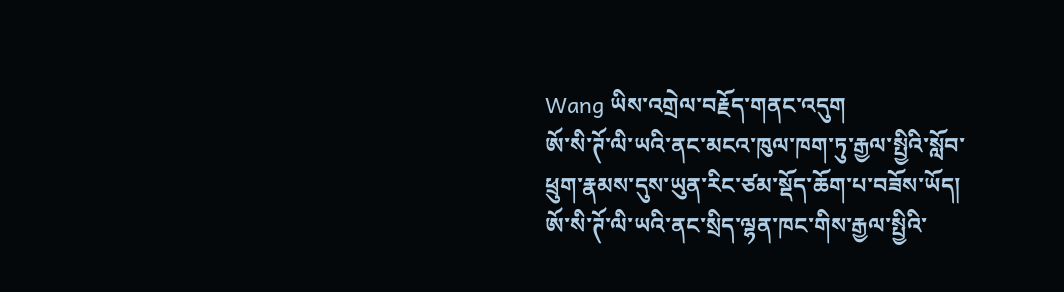Wang ཡིས་འགྲེལ་བརྗོད་གནང་འདུག
ཨོ་སི་ཊོ་ལི་ཡའི་ནང་མངའ་ཁུལ་ཁག་ཏུ་རྒྱལ་སྤྱིའི་སློབ་ཕྲུག་རྣམས་དུས་ཡུན་རིང་ཙམ་སྡོད་ཆོག་པ་བཟོས་ཡོད།
ཨོ་སི་ཊོ་ལི་ཡའི་ནང་སྲིད་ལྷན་ཁང་གིས་རྒྱལ་སྤྱིའི་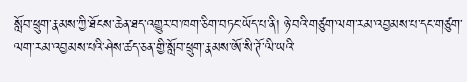སློབ་ཕྲུག་རྣམས་ཀྱི་ཐོངས་ཆེན་ཐད་འགྱུར་བ་ཁག་ཅིག་བཏང་ཡོད་པ་ནི། ཉེ་བའི་གཙུག་ལག་རམ་འབྱམས་པ་དང་གཙུག་ལག་རམ་འབྱམས་པའི་ཤེས་ཚད་ཅན་གྱི་སློབ་ཕྲུག་རྣམས་ཨོ་སི་ཊོ་ལི་ཡའི་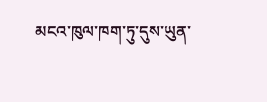མངའ་ཁུལ་ཁག་ཏུ་དུས་ཡུན་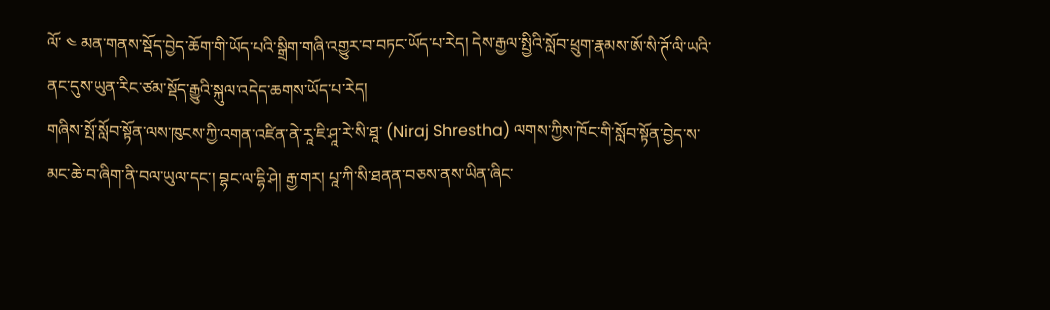ལོ་ ༤ མན་གནས་སྡོད་བྱེད་ཆོག་གི་ཡོད་པའི་སྒྲིག་གཞི་འགྱུར་བ་བཏང་ཡོད་པ་རེད། དེས་རྒྱལ་སྤྱིའི་སློབ་ཕྲུག་རྣམས་ཨོ་སི་ཊོ་ལི་ཡའི་ནང་དུས་ཡུན་རིང་ཙམ་སྡོད་རྒྱུའི་སྐུལ་འདེད་ཆགས་ཡོད་པ་རེད།
གཞིས་སྤོ་སློབ་སྟོན་ལས་ཁུངས་ཀྱི་འགན་འཛིན་ནེ་རཱ་ཇི་ཤཱ་རེ་སི་ཐཱ་ (Niraj Shrestha) ལགས་ཀྱིས་ཁོང་གི་སློབ་སྟོན་བྱེད་ས་མང་ཆེ་བ་ཞིག་ནི་བལ་ཡུལ་དང་། བྷང་ལ་དྷི་ཤེ། རྒྱ་གར། པཱ་ཀི་སི་ཐནན་བཅས་ནས་ཡིན་ཞིང་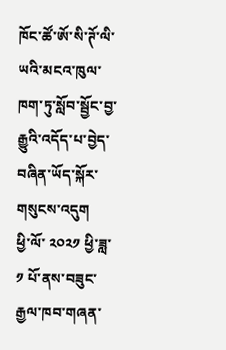ཁོང་ཚོ་ཨོ་སི་ཊོ་ལི་ཡའི་མངའ་ཁུལ་ཁག་ཏུ་སློབ་སྦྱོང་བྱ་རྒྱུའི་འདོད་པ་བྱེད་བཞིན་ཡོད་སྐོར་གསུངས་འདུག
ཕྱི་ལོ་ ༢༠༢༡ ཕྱི་ཟླ་ ༡ པོ་ནས་བཟུང་རྒྱལ་ཁབ་གཞན་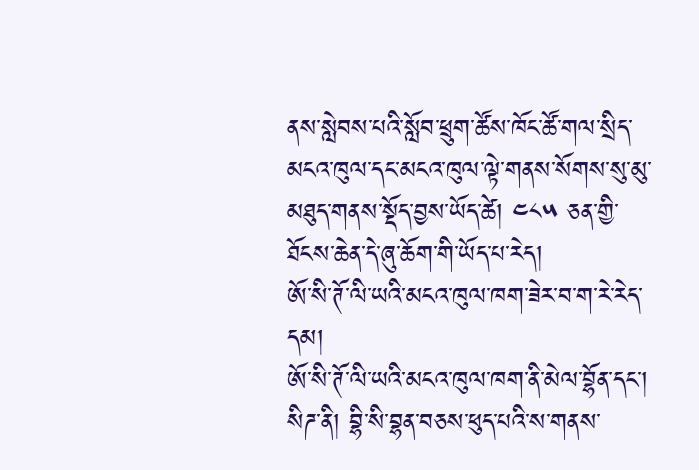ནས་སླེབས་པའི་སློབ་ཕྲུག་ཚོས་ཁོང་ཚོ་གལ་སྲིད་མངའ་ཁུལ་དང་མངའ་ཁུལ་ལྟེ་གནས་སོགས་སུ་མུ་མཐུད་གནས་སྡོད་བྱས་ཡོད་ཚེ། ༤༨༥ ཅན་གྱི་ཐོངས་ཆེན་དེ་ཞུ་ཆོག་གི་ཡོད་པ་རེད།
ཨོ་སི་ཊོ་ལི་ཡའི་མངའ་ཁུལ་ཁག་ཟེར་བ་ག་རེ་རེད་དམ།
ཨོ་སི་ཊོ་ལི་ཡའི་མངའ་ཁུལ་ཁག་ནི་མེལ་བྷོན་དང་། སིཌ་ནི། བྷི་སི་བྷན་བཅས་ཕུད་པའི་ས་གནས་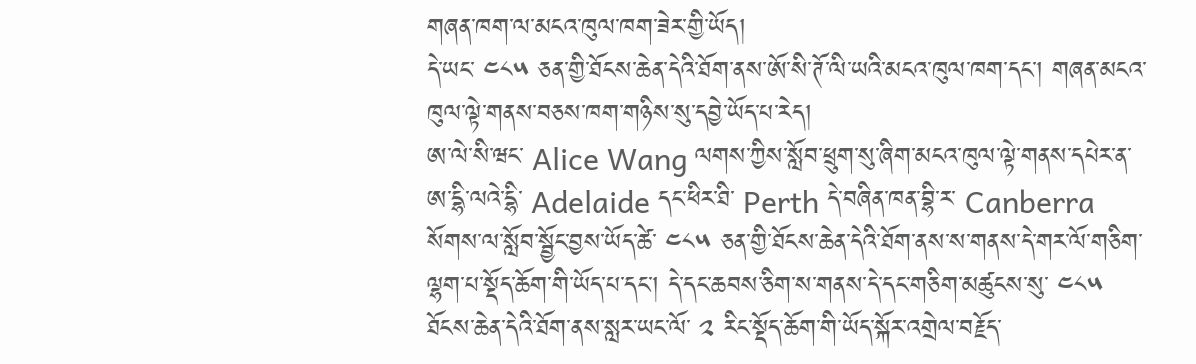གཞན་ཁག་ལ་མངའ་ཁུལ་ཁག་ཟེར་གྱི་ཡོད།
དེ་ཡང་ ༤༨༥ ཅན་གྱི་ཐོངས་ཆེན་དེའི་ཐོག་ནས་ཨོ་སི་ཊོ་ལི་ཡའི་མངའ་ཁུལ་ཁག་དང་། གཞན་མངའ་ཁུལ་ལྟེ་གནས་བཅས་ཁག་གཉིས་སུ་དབྱེ་ཡོད་པ་རེད།
ཨ་ལེ་སི་ཝང་ Alice Wang ལགས་ཀྱིས་སློབ་ཕྲུག་སུ་ཞིག་མངའ་ཁུལ་ལྟེ་གནས་དཔེར་ན་ཨ་དྷི་ལའེ་དྷི་ Adelaide དང་ཕིར་ཐི་ Perth དེ་བཞིན་ཁན་བྷི་ར་ Canberra སོགས་ལ་སློབ་སྦྱོང་བྱས་ཡོད་ཚེ་ ༤༨༥ ཅན་གྱི་ཐོངས་ཆེན་དེའི་ཐོག་ནས་ས་གནས་དེ་གར་ལོ་གཅིག་ལྷག་པ་སྡོད་ཆོག་གི་ཡོད་པ་དང་། དེ་དང་ཆབས་ཅིག་ས་གནས་དེ་དང་གཅིག་མཚུངས་སུ་ ༤༨༥ ཐོངས་ཆེན་དེའི་ཐོག་ནས་སླར་ཡང་ལོ་ ༢ རིང་སྡོད་ཆོག་གི་ཡོད་སྐོར་འགྲེལ་བརྗོད་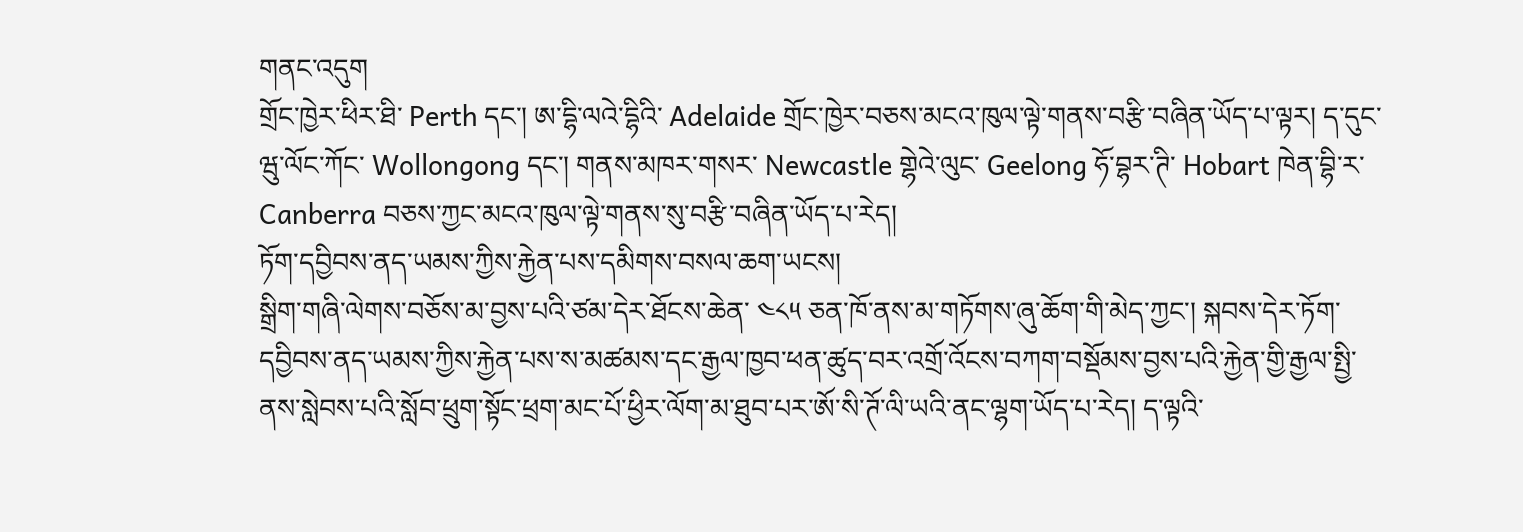གནང་འདུག
གྲོང་ཁྱེར་ཕིར་ཐི་ Perth དང་། ཨ་དྷི་ལའེ་དྷིའི་ Adelaide གྲོང་ཁྱེར་བཅས་མངའ་ཁུལ་ལྟེ་གནས་བརྩི་བཞིན་ཡོད་པ་ལྟར། ད་དུང་ཝུ་ལོང་ཀོང་ Wollongong དང་། གནས་མཁར་གསར་ Newcastle གྷེའེ་ལུང་ Geelong ཧོ་བྷར་ཊི་ Hobart ཁེན་བྷི་ར་ Canberra བཅས་ཀྱང་མངའ་ཁུལ་ལྟེ་གནས་སུ་བརྩི་བཞིན་ཡོད་པ་རེད།
ཏོག་དབྱིབས་ནད་ཡམས་ཀྱིས་རྐྱེན་པས་དམིགས་བསལ་ཆག་ཡངས།
སྒྲིག་གཞི་ལེགས་བཅོས་མ་བྱས་པའི་ཙམ་དེར་ཐོངས་ཆེན་ ༤༨༥ ཅན་ཁོ་ནས་མ་གཏོགས་ཞུ་ཆོག་གི་མེད་ཀྱང་། སྐབས་དེར་ཏོག་དབྱིབས་ནད་ཡམས་ཀྱིས་རྐྱེན་པས་ས་མཚམས་དང་རྒྱལ་ཁྱབ་ཕན་ཚུད་བར་འགྲོ་འོངས་བཀག་བསྡོམས་བྱས་པའི་རྐྱེན་གྱི་རྒྱལ་སྤྱི་ནས་སླེབས་པའི་སློབ་ཕྲུག་སྟོང་ཕྲག་མང་པོ་ཕྱིར་ལོག་མ་ཐུབ་པར་ཨོ་སི་ཊོ་ལི་ཡའི་ནང་ལྷག་ཡོད་པ་རེད། ད་ལྟའི་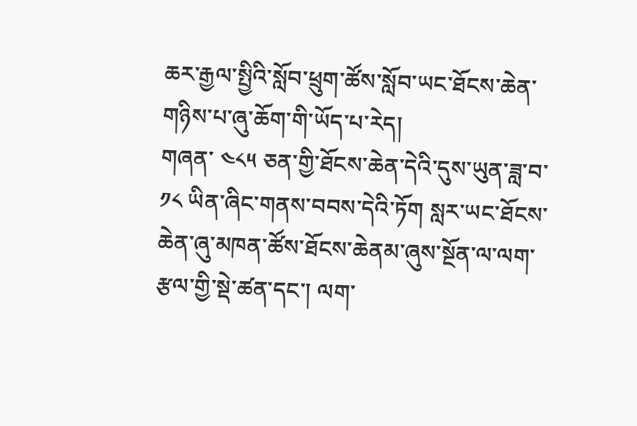ཆར་རྒྱལ་སྤྱིའི་སློབ་ཕྲུག་ཚོས་སློབ་ཡང་ཐོངས་ཆེན་གཉིས་པ་ཞུ་ཆོག་གི་ཡོད་པ་རེད།
གཞན་ ༤༨༥ ཅན་གྱི་ཐོངས་ཆེན་དེའི་དུས་ཡུན་ཟླ་བ་ ༡༨ ཡིན་ཞིང་གནས་བབས་དེའི་ཏོག སླར་ཡང་ཐོངས་ཆེན་ཞུ་མཁན་ཚོས་ཐོངས་ཆེནམ་ཞུས་སྔོན་ལ་ལག་རྩལ་གྱི་སྡེ་ཚན་དང་། ལག་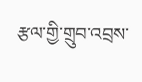རྩལ་གྱི་གྲུབ་འབྲས་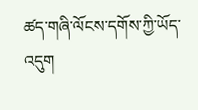ཚད་གཞི་ལོངས་དགོས་ཀྱི་ཡོད་འདུག